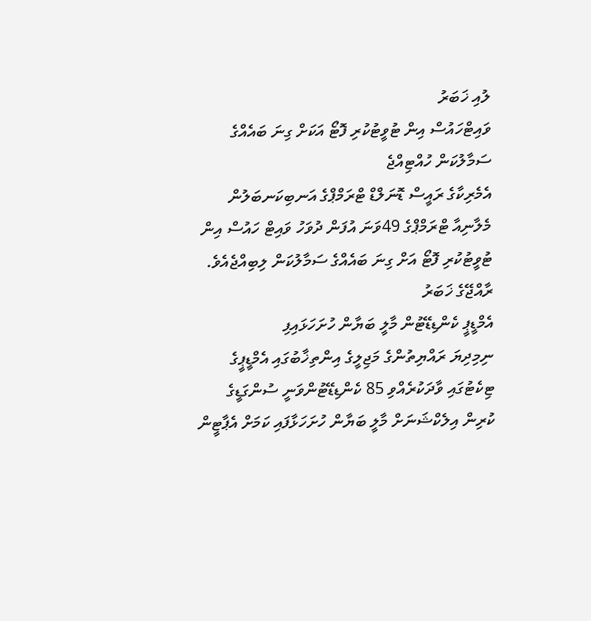ލުއި ޚަބަރު
ވައިޓްހައުސް އިން ޓުވީޓުކުރި ފޮޓޯ އަކަށް ގިނަ ބައެއްގެ ސަމާލުކަން ހުއްޓިއްޖެ
އެމެރިކާގެ ރައީސް ޑޮނަލްޑް ޓްރަމްޕްގެ އަނބިކަނބަލުން މެލާނިއާ ޓްރަމްޕްގެ 49ވަނަ އުފަން ދުވަހު ވައިޓް ހައުސް އިން ޓުވީޓުކުރި ފޮޓޯ އަށް ގިނަ ބައެއްގެ ސަމާލުކަން ލިބިއްޖެއެވެ.
ރާއްޖޭގެ ޚަބަރު
އެމްޑީޕީ ކެންޑިޑޭޓުން މާލީ ބަޔާން ހުށަހަޅައިފި
ނިމިދިޔަ ރައްޔިތުންގެ މަޖިލީގެ އިންތިޚާބުގައި އެމްޑީޕީގެ ޓިކެޓުގައި ވާދަކުރެއްވި 85 ކެންޑިޑޭޓުންވަނީ ސުންގަޑީގެ ކުރިން އިލެކްޝަނަށް މާލީ ބަޔާން ހުށަހަޅާފައި ކަމަށް އެޕާޓީން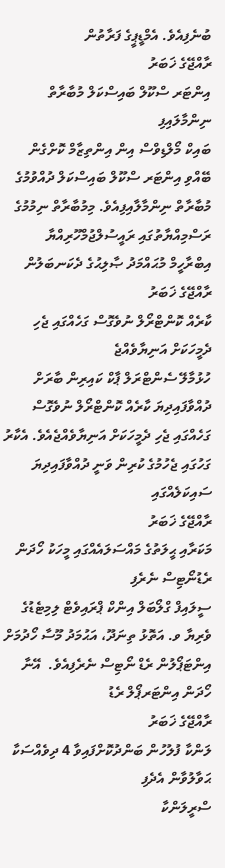ބުނެފިއެވެ. އެމްޑީޕީގެ ފަރާތުން
ރާއްޖޭގެ ޚަބަރު
އިންޓަރ ސްކޫލް ބައިސްކަލް މުބާރާތް ނިންމާލައިފި
ބައިކް މޯލްޑިވްސް އިން އިންތިޒާމް ކޮށްގެން ބޭއްވި އިންޓަރ ސްކޫލް ބައިސްކަލް ދުއްވުމުގެ މުބާރާތް ނިންމާލާއިފިއެވެ. މިމުބާރާތް ނިމުމުގެ ރަސްމިއްޔާތުގައި ރައީސުލްޖުމްހޫރިއްޔާ އިބްރާހީމް މުޙައްމަދު ޞާލިޙުގެ ދެކަނބަލުން
ރާއްޖޭގެ ޚަބަރު
ކާރެއް ކޮންޓްރޯލް ނުވެގޮސް ގަހެއްގައި ޖެހި ދެމީހަކަށް އަނިޔާވެއްޖެ
ހުޅުމާލޭ ސެންޓްރަލް ޕާކް ކައިރިން ބާރަށް ދުއްވާފައިދިޔަ ކާރެއް ކޮންޓްރޯލް ނުވެގޮސް ގަހެއްގައި ޖެހި ދެމީހަކަށް އަނިޔާވެއްޖެއެވެ. އެކާރު ގަހުގައި ޖެހުމުގެ ކުރިން ވަނީ ދުއްވާފައިދިޔަ ސައިކަލެއްގައި
ރާއްޖޭގެ ޚަބަރު
މަކަރާއި ޙީލަތުގެ މައްސަލައެއްގައި މީހަކު ހޯދަން ރެޑުނޯޓިސް ނެރެފި
ސީލައިފް ގްލޯބަލް އިންކް ޕްރައިވެޓް ލިމިޓެޑުގެ ވެރިޔާ ވ. އަތޮޅު ތިނަދޫ، އަޙުމަދު މޫސާ ހޯދުމަށް އިންޓަޕޯލުން ރެޑް ނޯޓިސް ނެރެފިއެވެ.  އޭނާ ހޯދަން އިންޓަރޕޯލް ރެޑު
ރާއްޖޭގެ ޚަބަރު
ލަންކާ ފުލުހުން ބަންދުކޮށްފައިވާ 4 ދިވެއްސަކާ ޙަވާލުވާން އެދެފި
ސްރީލަންކާ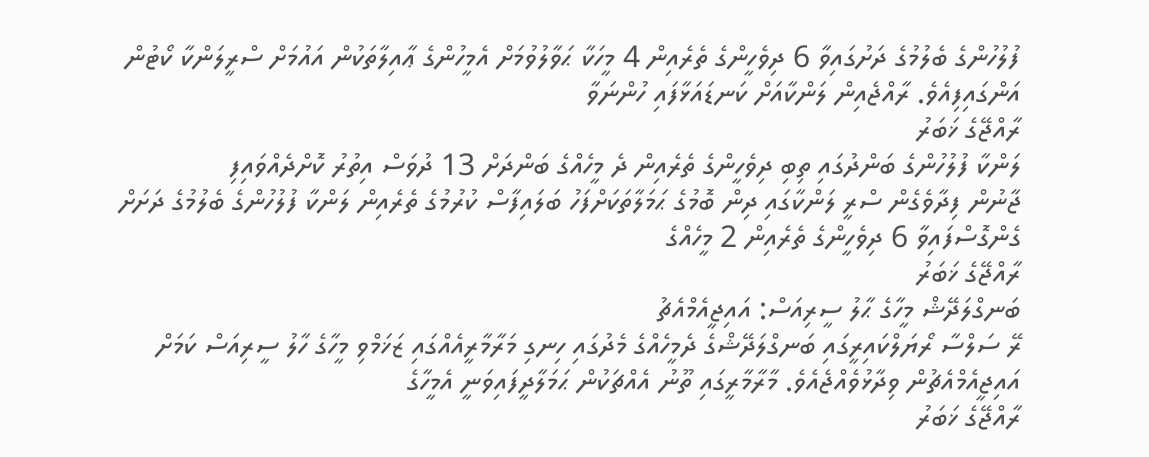ފުލުހުންގެ ބެލުމުގެ ދަށުގައިވާ 6 ދިވެހީންގެ ތެރެއިން 4 މީހަކާ ޙަވާލުވުމަށް އެމީހުންގެ ޢާއިލާތަކުން އައުމަށް ސްރީލަންކާ ކޯޓުން އަންގައިފިއެވެ. ރާއްޖެއިން ލަންކާއަށް ކަނޑައަޅާފައި ހުންނަވާ
ރާއްޖޭގެ ޚަބަރު
ލަންކާ ފުލުހުންގެ ބަންދުގައި ތިބި ދިވެހީންގެ ތެރެއިން ދެ މީހެއްގެ ބަންދަށް 13 ދުވަސް އިތުރު ކޮށްދެއްވައިފި
ޖާނުން ފިދާވެގެން ސްރީ ލަންކާގައި ދިން ބޮމުގެ ޙަމަލާތަކަށްފަހު ބަލައިފާސް ކުރުމުގެ ތެރެއިން ލަންކާ ފުލުހުންގެ ބެލުމުގެ ދަށަށް ގެންގޮސްފައިވާ 6 ދިވެހީންގެ ތެރެއިން 2 މީހެއްގެ
ރާއްޖޭގެ ޚަބަރު
ބަނގްލަދޭޝް މީހާގެ ޙާލު ސީރިއަސް: އައިޖީއެމްއެޗު
ރޭ ސަލްސާ ރޯޔަލްކައިރީގައި ބަނގްލަދޭޝްގެ ދެމީހެއްގެ މެދުގައި ހިނގި މަރާމާރީއެއްގައި ޒަޚަމްވި މީހާގެ ހާލު ސީރިއަސް ކަމަށް އައިޖީއެމްއެޗުން ވިދާޅުވެއްޖެއެވެ. މާރާމާރީގައި ތޫނު އެއްޗަކުން ޙަމަލާދީފައިވަނީ އެމީހާގެ
ރާއްޖޭގެ ޚަބަރު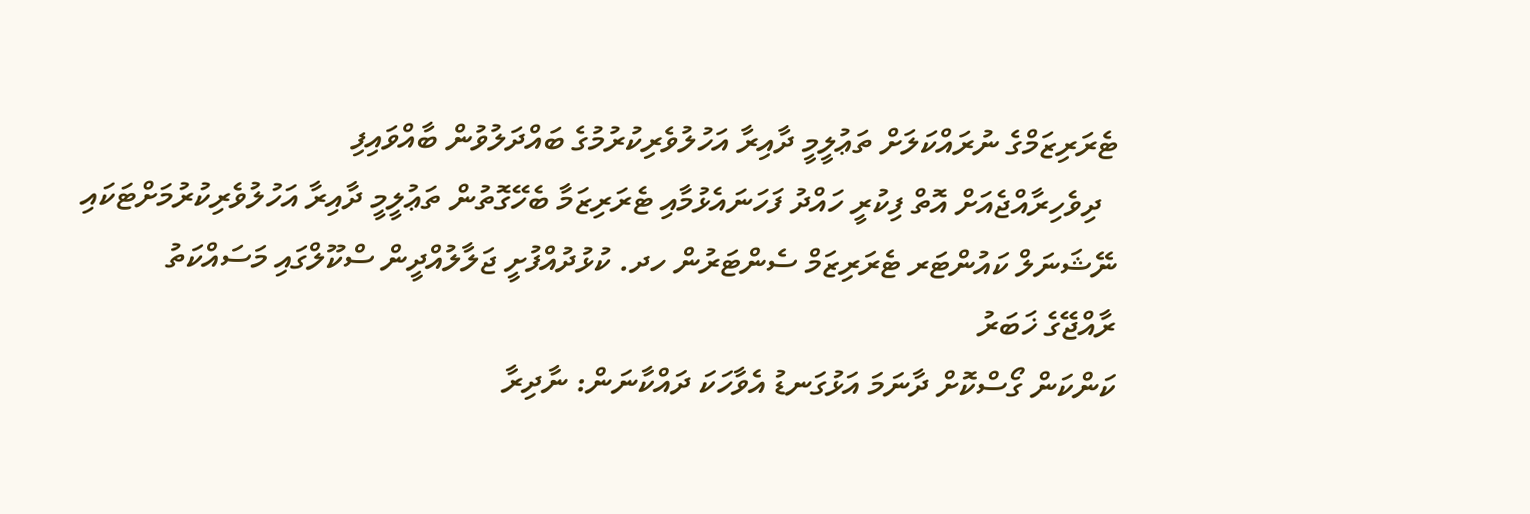ޓެރަރިޒަމްގެ ނުރައްކަލަށް ތަޢުލީމީ ދާއިރާ އަހުލުވެރިކުރުމުގެ ބައްދަލުވުން ބާއްވައިފި
  ދިވެހިރާއްޖެއަށް އޮތް ފިކުރީ ހައްދު ފަހަނައެޅުމާއި ޓެރަރިޒަމާ ބެހޭގޮތުން ތަޢުލީމީ ދާއިރާ އަހުލުވެރިކުރުމަށްޓަކައި ނޭޝަނަލް ކައުންޓަރ ޓެރަރިޒަމް ސެންޓަރުން ހދ. ކުޅުދުއްފުށީ ޖަލާލުއްދީން ސްކޫލްގައި މަސައްކަތު
ރާއްޖޭގެ ޚަބަރު
ކަންކަން ގޯސްކޮށް ދާނަމަ އަޅުގަނޑު އެވާހަކަ ދައްކާނަން: ނާދިރާ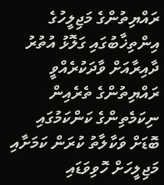ރައްޔިތުންގެ މަޖިލީހުގެ އިންތިޚާބުގައި ގަލޮޅު އުތުރު ދާއިރާއަށް ވާދަކުރެއްވީ ރައްޔިތުންގެ ތެރެއިން ނިކަމެތިންގެ ކަންކަމުގައި ބޮޑަށް ވަކާލާތު ކުރަން ކަމަށާއި މަޖިލީހަށް ހޮވިވަޑައި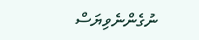ނުގެންނެވިޔަސް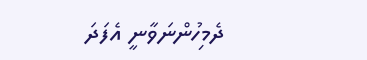ދެމިހުންނަވާނީ އެފަދަ